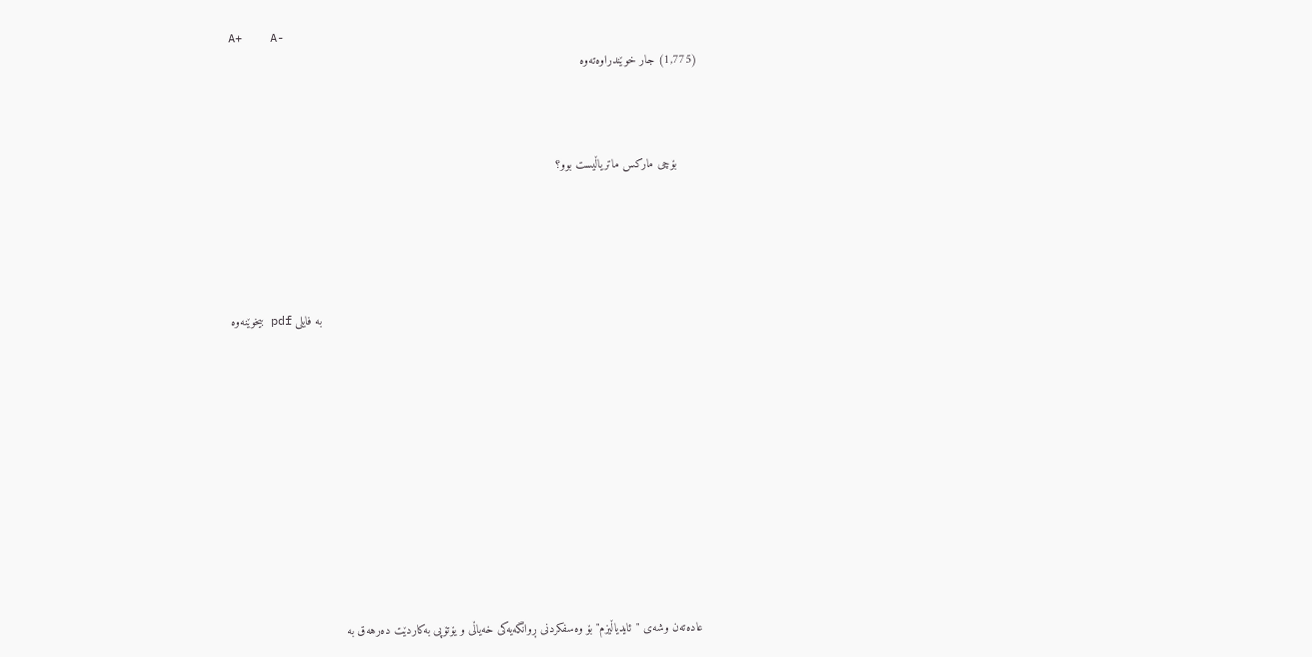A+    A-
(1,775) جار خوێندراوەتەوە



      بۆچى ماركس ماترياڵيست بوو؟





                                                                                                            به‌ فايلى pdf بيخوێنه‌وه‌











عاده‌ته‌ن وشه‌ى "ئايدياڵيزم" بۆ وه‌سفكردنى ڕوانگه‌يه‌كى خه‌ياڵى و يۆتۆپى به‌كاردێت ده‌رهه‌ق به‌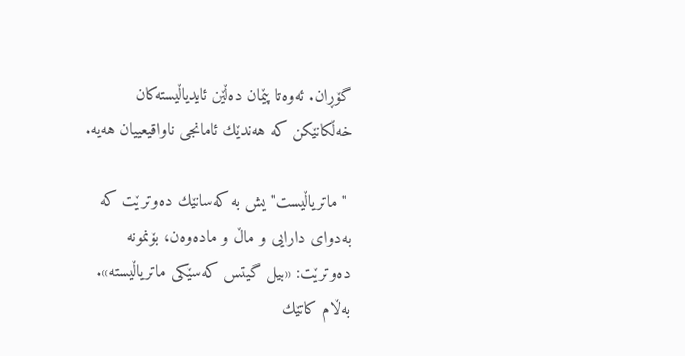گۆڕان. ئه‌وه‌تا پێمان ده‌ڵێن ئايدياڵيسته‌كان خه‌ڵكانێكن كه‌ هه‌ندێك ئامانجى ناواقيعييان هه‌يه‌.

 "ماترياڵيست"يش به‌ كه‌سانێك ده‌وترێت كه‌ به‌دواى دارايى و ماڵ و ماده‌وه‌ن، بۆنمونه‌ ده‌وترێت: «بيل گيتس كه‌سێكى ماترياڵيسته‌». به‌ڵام كاتێك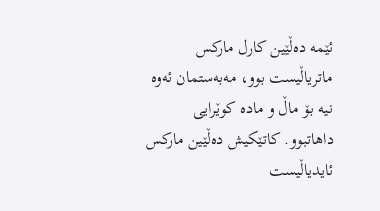ئێمه‌ ده‌ڵێين كارل ماركس ماترياڵيست بوو، مه‌به‌ستمان ئه‌وه‌ نيه‌ بۆ ماڵ و ماده‌ كوێرايى داهاتبوو. كاتێكيش ده‌ڵێين ماركس ئايدياڵيست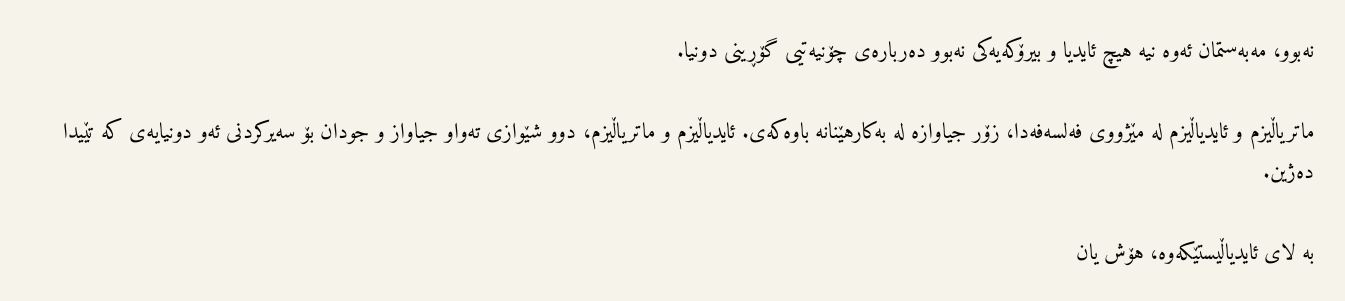نه‌بوو، مه‌به‌ستمان ئه‌وه‌ نيه‌ هيچ ئايديا و بيرۆكه‌يه‌كى نه‌بوو ده‌رباره‌ى چۆنيه‌تيى گۆڕينى دونيا.

ماترياڵيزم و ئايدياڵيزم له‌ مێژووى فه‌لسه‌فه‌دا، زۆر جياوازه‌ له‌ به‌كارهێنانه‌ باوه‌كه‌ى. ئايدياڵيزم و ماترياڵيزم، دوو شێوازى ته‌واو جياواز و جودان بۆ سه‌يركردنى ئه‌و دونيايه‌ى كه‌ تێيدا ده‌ژين.

به‌ لاى ئايدياڵيستێكه‌وه‌، هۆش يان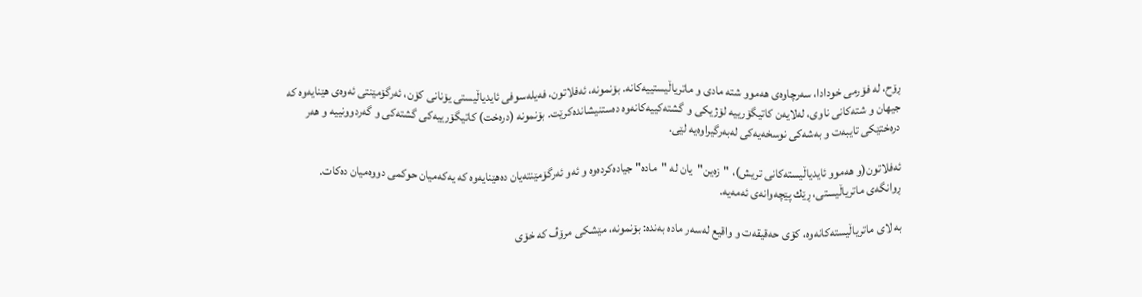ڕۆح، له‌ فۆرمى خودادا، سه‌رچاوه‌ى هه‌موو شته‌ مادى و ماترياڵيستييه‌كانه‌. بۆنمونه‌، ئه‌فلاتون، فه‌يله‌سوفى ئايدياڵيستى يۆنانى كۆن، ئه‌رگۆمێنتى ئه‌وه‌ى هێنايه‌وه‌ كه‌ جيهان و شته‌كانى ناوى، له‌لايه‌ن كاتيگۆرييه‌ لۆژيكى و گشته‌كييه‌كانه‌وه‌ ده‌ستنيشانده‌كرێت. بۆنمونه‌ (دره‌خت) كاتيگۆرييه‌كى گشته‌كى و گه‌ردوونييه‌ و هه‌ر دره‌ختێكى تايبه‌ت و به‌شه‌كى نوسخه‌يه‌كى له‌به‌رگيراوه‌يه‌ لێى.

ئه‌فلاتون(و هه‌موو ئايدياڵيسته‌كانى تريش)، "زه‌ين"يان له‌ "ماده" جياده‌كرده‌وه‌ و ئه‌و ئه‌رگۆمێنته‌يان ده‌هێنايه‌وه‌ كه‌ يه‌كه‌ميان حوكمى دووه‌ميان ده‌كات. ڕوانگه‌ى ماترياڵيستى، ڕێك پێچه‌وانه‌ى ئه‌مه‌يه‌.

به‌ لاى ماترياڵيسته‌كانه‌وه‌، كۆى حه‌قيقه‌ت و واقيع له‌سه‌ر ماده‌ به‌نده‌: بۆنمونه‌، مێشكى مرۆڤ كه‌ خۆى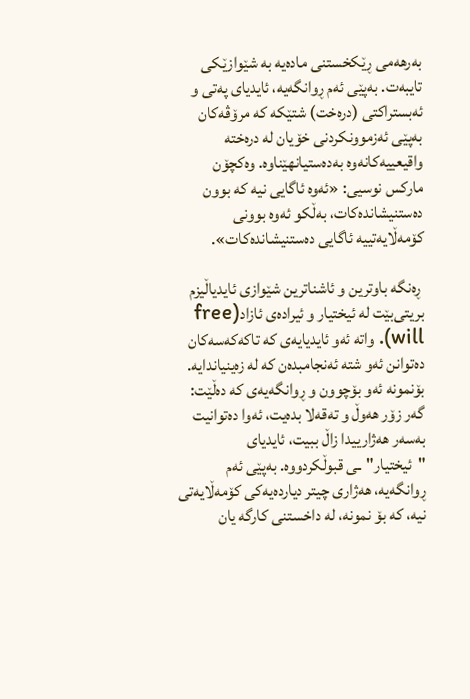به‌رهه‌مى ڕێكخستنى ماده‌يه‌ به‌ شێوازێكى تايبه‌ت. به‌پێى ئه‌م ڕوانگه‌يه‌، ئايدياى په‌تى و ئه‌بستراكتى (دره‌خت) شتێكه‌ كه‌ مرۆڤه‌كان به‌پێى ئه‌زموونكردنى خۆيان له‌ دره‌خته‌ واقيعييه‌كانه‌وه‌ به‌ده‌ستيانهێناوه‌. وه‌كچۆن ماركس نوسيى: «ئه‌وه‌ ئاگايى نيه‌ كه‌ بوون ده‌ستنيشانده‌كات، به‌ڵكو ئه‌وه‌ بوونى كۆمه‌ڵايه‌تييه‌‌ ئاگايى ده‌ستنيشانده‌كات».

 ڕه‌نگه‌ باوترين و ئاشناترين شێوازى ئايدياڵيزم بريتى‌بێت له‌ ئيختيار و ئيراده‌ى ئازاد(free will). واته‌ ئه‌و ئايديايه‌ى كه‌ تاكه‌كه‌سه‌كان ده‌توانن ئه‌و شته‌ ئه‌نجامبده‌ن كه‌ له‌ زه‌ينياندايه‌. بۆنمونه‌ ئه‌و بۆچوون و ڕوانگه‌يه‌ى كه‌ ده‌ڵێت: گه‌ر زۆر هه‌وڵ و ته‌قه‌لا بده‌يت، ئه‌وا ده‌توانيت به‌سه‌ر هه‌ژارييدا زاڵ ببيت، ئايدياى "ئيختيار"ـى قبوڵكردووه‌. به‌پێى ئه‌م ڕوانگه‌يه‌، هه‌ژارى چيتر ديارده‌يه‌كى كۆمه‌ڵايه‌تى نيه‌، كه‌ بۆ نمونه‌، له‌ داخستنى كارگه‌ يان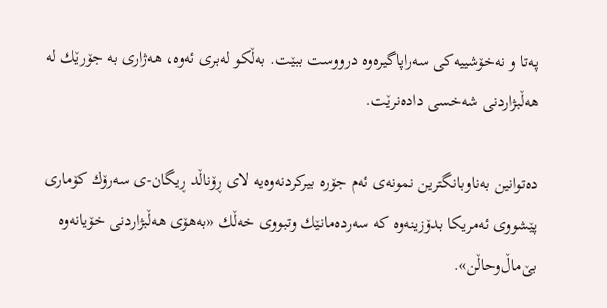په‌تا و نه‌خۆشييه‌كى سه‌راپاگيره‌وه‌ درووست ببێت. به‌ڵكو له‌برى ئه‌وه‌، هه‌ژارى به‌ جۆرێك له‌ هه‌ڵبژاردنى شه‌خسى داده‌نرێت.

ده‌توانين به‌ناوبانگترين نمونه‌ى ئه‌م جۆره‌ بيركردنه‌وه‌يه‌ لاى ڕۆناڵد ڕيگان-ى سه‌رۆك كۆمارى پێشووى ئه‌مريكا بدۆزينه‌وه‌ كه‌ سه‌رده‌مانێك وتبووى خه‌ڵك «به‌هۆى هه‌ڵبژاردنى خۆيانه‌وه‌ بێ‌ماڵ‌وحاڵن».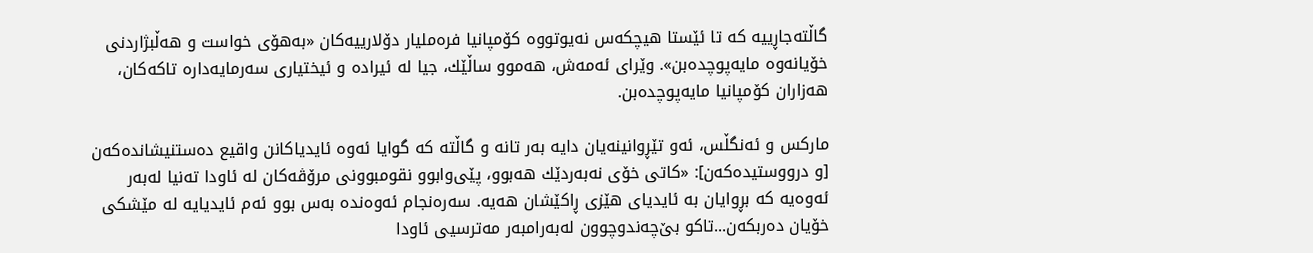گاڵته‌جاڕييه‌ كه‌ تا ئێستا هيچكه‌س نه‌يوتووه‌ كۆمپانيا فره‌مليار دۆلارييه‌كان «به‌هۆى خواست و هه‌ڵبژاردنى خۆيانه‌وه‌ مايه‌پوچده‌بن». وێراى ئه‌مه‌ش، هه‌موو ساڵێك، جيا له‌ ئيراده‌ و ئيختيارى سه‌رمايه‌داره‌ تاكه‌كان، هه‌زاران كۆمپانيا مايه‌پوچده‌بن.

ماركس و ئه‌نگڵس، ئه‌و تێڕوانينه‌يان دايه‌ به‌ر تانه‌ و گاڵته‌ كه‌ گوايا ئه‌وه‌ ئايدياكانن واقيع ده‌ستنيشانده‌كه‌ن [و درووستيده‌كه‌ن]: «كاتى خۆى نه‌به‌ردێك هه‌بوو، پێى‌وابوو نقومبوونى مرۆڤه‌كان له‌ ئاودا ته‌نيا له‌به‌ر ئه‌وه‌يه‌ كه‌ بڕوايان به‌ ئايدياى هێزى ڕاكێشان هه‌يه‌. سه‌ره‌نجام ئه‌وه‌نده‌ به‌س بوو ئه‌م ئايديايه‌ له‌ مێشكى خۆيان ده‌ربكه‌ن...تاكو بێ‌چه‌ندوچوون له‌به‌رامبه‌ر مه‌ترسيى ئاودا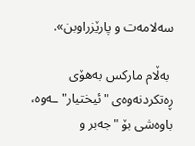سه‌لامه‌ت و پارێزراوبن».

 به‌ڵام ماركس به‌هۆى ڕه‌تكردنه‌وه‌ى "ئيختيار"ـه‌وه‌، باوه‌شى بۆ "جه‌بر و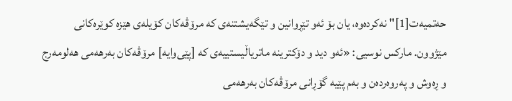حه‌تميه‌ت[1]" نه‌كرده‌وه‌، يان بۆ ئه‌و تێڕوانين و تێگه‌يشتنه‌ى كه‌ مرۆڤه‌كان كۆيله‌ى هێزه‌ كوێره‌كانى مێژوون. ماركس نوسيى: «ئه‌و ديد و دۆكترينه‌ ماترياڵيستييه‌ى كه‌ [پێى‌وايه] مرۆڤه‌كان به‌رهه‌مى هه‌لومه‌رج و ڕه‌وش و په‌روه‌رده‌ن و به‌م پێيه‌ گۆڕانى مرۆڤه‌كان به‌رهه‌مى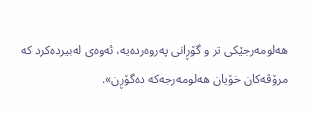هه‌لومه‌رجێكى تر و گۆڕانى په‌روه‌رده‌يه‌، ئه‌وه‌ى له‌بيرده‌كرد كه‌ مرۆڤه‌كان خۆيان هه‌لومه‌رجه‌كه‌ ده‌گۆڕن».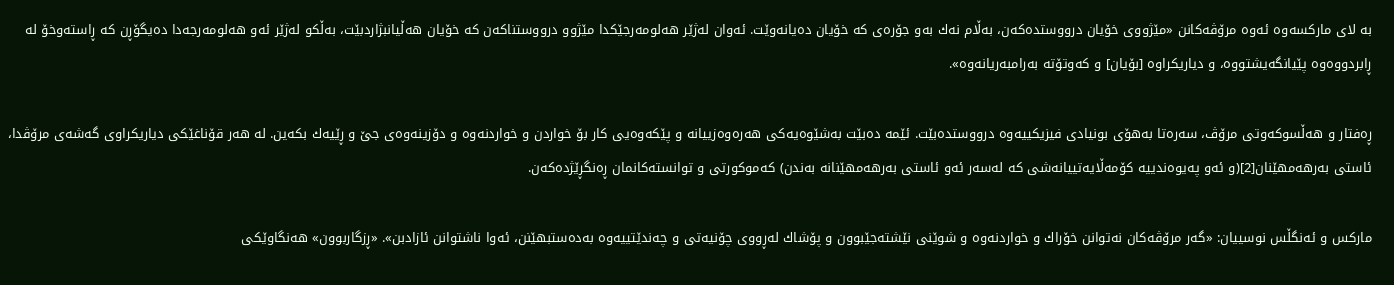به‌ لاى ماركسه‌وه‌ ئه‌وه مرۆڤه‌كانن «مێژووى خۆيان درووستده‌كه‌ن، به‌ڵام نه‌ك به‌و جۆره‌ى كه‌ خۆيان ده‌يانه‌وێت. ئه‌وان له‌ژێر هه‌لومه‌رجێكدا مێژوو درووستناكه‌ن كه‌ خۆيان هه‌ڵيانبژاردبێت، به‌ڵكو له‌ژێر ئه‌و هه‌لومه‌رجه‌دا ده‌يگۆڕن كه‌ ڕاسته‌وخۆ له‌ ڕابردووه‌وه‌ پێيانگه‌يشتووه‌، و دياريكراوه [بۆيان] و كه‌وتۆته‌ به‌رامبه‌ريانه‌وه».

ڕه‌فتار و هه‌ڵسوكه‌وتى مرۆڤ، سه‌ره‌تا به‌هۆى بونيادى فيزيكييه‌وه‌ درووستده‌بێت. ئێمه‌ ده‌بێت به‌شێوه‌يه‌كى هه‌ره‌وه‌زييانه‌ و پێكه‌وه‌يى ‌‌كار بۆ خواردن و خواردنه‌وه‌ و دۆزينه‌وه‌ى جێ و ڕێيه‌ك بكه‌ين. له‌ هه‌ر قۆناغێكى دياريكراوى گه‌شه‌ى مرۆڤدا، ئاستى به‌رهه‌مهێنان[2](و ئه‌و په‌يوه‌ندييه‌ كۆمه‌ڵايه‌تييانه‌شى كه‌ له‌سه‌ر ئه‌و ئاستى به‌رهه‌مهێنانه‌ به‌ندن) كه‌موكورتى و توانسته‌كانمان ڕه‌نگڕێژده‌كه‌ن.

ماركس و ئه‌نگڵس نوسييان: «گه‌ر مرۆڤه‌كان نه‌توانن خۆراك و خواردنه‌وه‌ و شوێنى نێشته‌جێبوون و پۆشاك له‌ڕووى چۆنيه‌تى و چه‌ندێتييه‌وه‌ به‌ده‌ستبهێنن، ئه‌وا ناشتوانن ئازادبن». «ڕزگاربوون» هه‌نگاوێكى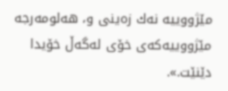مێژووييه‌ نه‌ك زه‌ينى و، هه‌لومه‌رجه‌ مێژووييه‌كه‌ى خۆى له‌گه‌ڵ خۆيدا دێنێت.».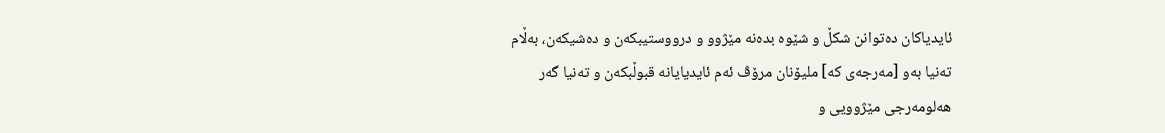ئايدياكان ده‌توانن شكڵ و شێوه‌ بده‌نه‌ مێژوو و درووستيبكه‌ن و ده‌شيكه‌ن، به‌ڵام ته‌نيا به‌و [مه‌رجه‌ى كه] مليۆنان مرۆڤ ئه‌م ئايديايانه‌ قبوڵبكه‌ن و ته‌نيا گه‌ر هه‌لومه‌رجى مێژوويى و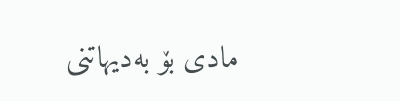مادى بۆ به‌ديهاتنى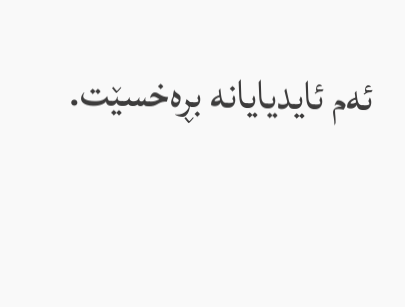ئه‌م ئايديايانه‌ بڕه‌خسێت.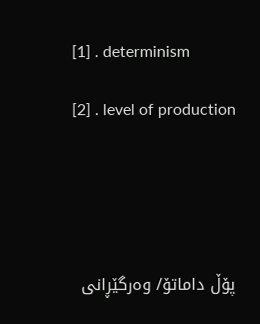[1] . determinism

[2] . level of production





پۆڵ داماتۆ/ وه‌رگێڕانى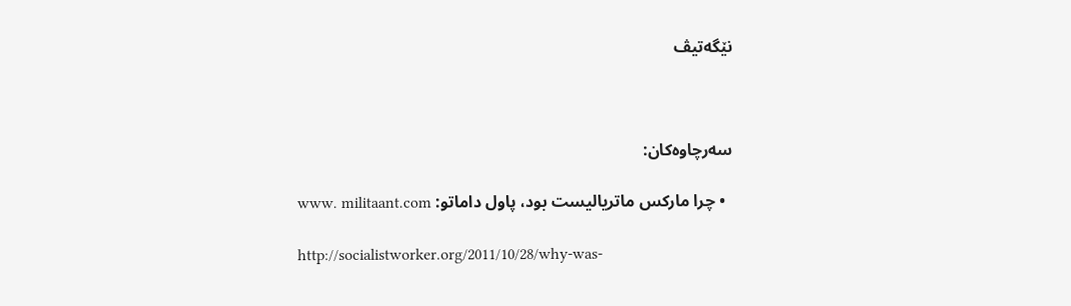نێگه‌تيڤ



سه‌رچاوه‌كان:

  • چرا ماركس ماترياليست بود، پاول داماتو: www. militaant.com

http://socialistworker.org/2011/10/28/why-was-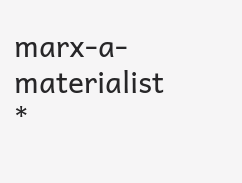marx-a-materialist  *